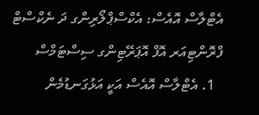އެޓްލާސް އޮއެސް: އެކްސްޕްލޯރިންގ ދަ ނެކްސްޓް ފްރޮންޓިއަރ އޮފް އޮޕަރޭޓިންގ ސިސްޓަމްސް
  1. އެޓްލާސް އޮއެސް އަކީ އަޅުގަނޑުމެން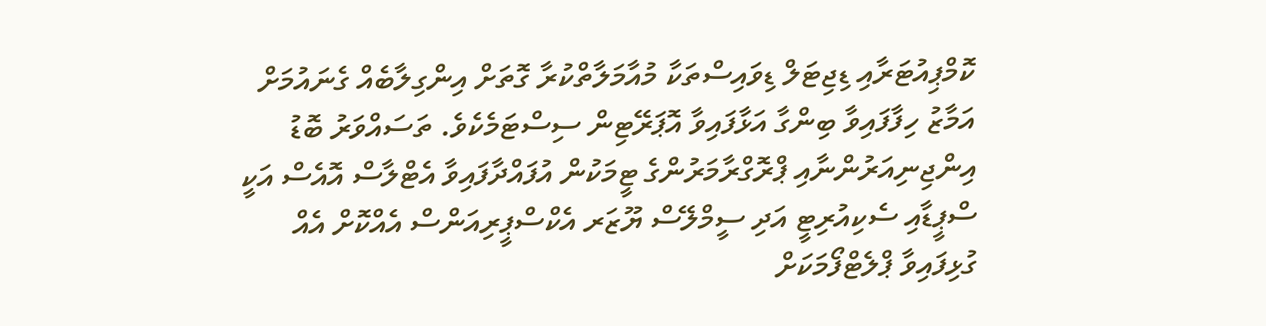ކޮމްޕިއުޓަރާއި ޑިޖިޓަލް ޑިވައިސްތަކާ މުއާމަލާތްކުރާ ގޮތަށް އިންގިލާބެއް ގެނައުމަށް އަމާޒު ހިފާފައިވާ ބިންގާ އަޅާފައިވާ އޮޕަރޭޓިން ސިސްޓަމެކެވެ. ތަސައްވަރު ބޮޑު އިންޖިނިއަރުންނާއި ޕްރޮގްރާމަރުންގެ ޓީމަކުން އުފައްދާފައިވާ އެޓްލާސް އޮއެސް އަކީ ސްޕީޑާއި ސެކިއުރިޓީ އަދި ސީމްލޭސް ޔޫޒަރ އެކްސްޕީރިއަންސް އެއްކޮށް އެއް ގުޅިފައިވާ ޕްލެޓްފޯމަކަށް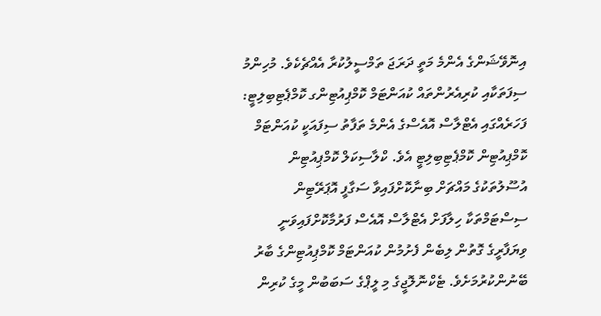އިނޮވޭޝަންގެ އެންމެ މަތީ ދަރަޖަ ތަމްސީލުކުރާ އެއްޗެކެވެ. މުހިންމު ސިފަތަކާއި ކުރިއެރުންތައް ކުއަންޓަމް ކޮމްޕިއުޓިންގ ކޮމްޕެޓިބިލިޓީ: ފަހަރެއްގައި އެޓްލާސް އޮއެސްގެ އެންމެ ތަފާތު ސިފައަކީ ކުއަންޓަމް ކޮމްޕިއުޓިން ކޮމްޕެޓިބިލިޓީ އެވެ. ކްލާސިކަލް ކޮމްޕިއުޓިން އުސޫލުތަކުގެ މައްޗަށް ބިނާކޮށްފައިވާ ސަގާފީ އޮޕަރޭޓިން ސިސްޓަމްތަކާ ހިލާފަށް އެޓްލާސް އޮއެސް ފަރުމާކޮށްފައިވަނީ ވިޔަފާރީގެ ގޮތުން ލިބެން ފެށުމުން ކުއަންޓަމް ކޮމްޕިއުޓިންގެ ބާރު ބޭނުންކުރުމަށެވެ. ޓެކްނޮލޮޖީގެ މި ލީޕްގެ ސަބަބުން މީގެ ކުރިން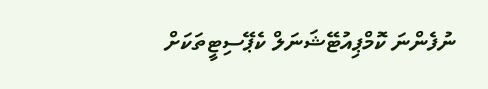ނުފެންނަ ކޮމްޕިއުޓޭޝަނަލް ކެޕޭސިޓީތަކަށް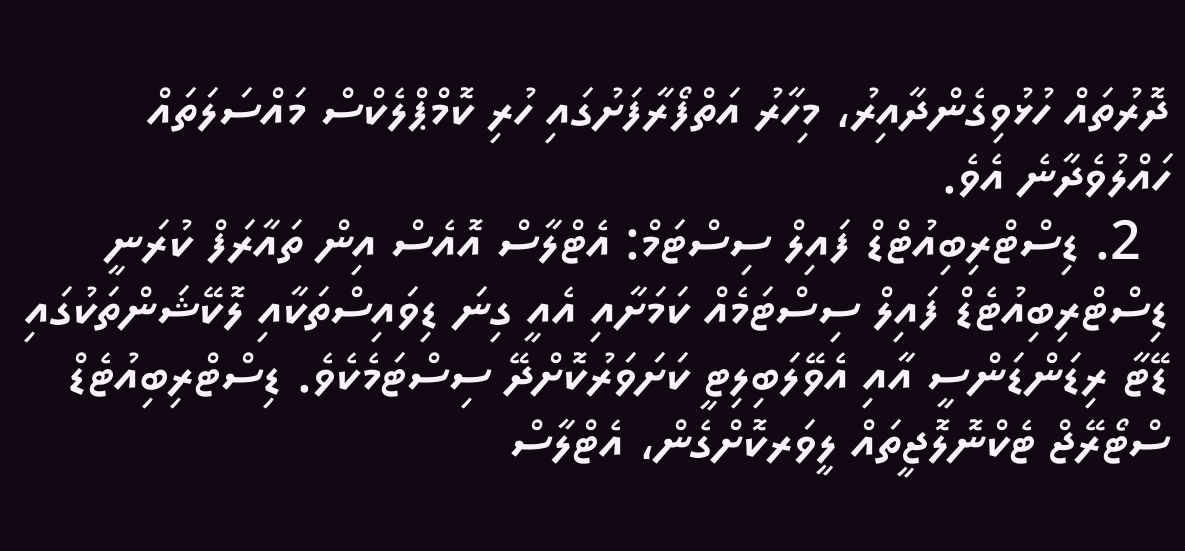ދޮރުތައް ހުޅުވިގެންދާއިރު، މިހާރު އަތްފޯރާފަށުގައި ހުރި ކޮމްޕްލެކްސް މައްސަލަތައް ހައްލުވެދާނެ އެވެ.
  2. ޑިސްޓްރިބިއުޓްޑް ފައިލް ސިސްޓަމް: އެޓްލާސް އޮއެސް އިން ތައާރަފް ކުރަނީ ޑިސްޓްރިބިއުޓެޑް ފައިލް ސިސްޓަމެއް ކަމަށާއި އެއީ ގިނަ ޑިވައިސްތަކާއި ލޮކޭޝަންތަކުގައި ޑޭޓާ ރިޑަންޑަންސީ އާއި އެވޭލަބިލިޓީ ކަށަވަރުކޮށްދޭ ސިސްޓަމެކެވެ. ޑިސްޓްރިބިއުޓެޑް ސްޓޯރޭޖް ޓެކްނޮލޮޖީތައް ލީވަރކޮށްގެން، އެޓްލާސް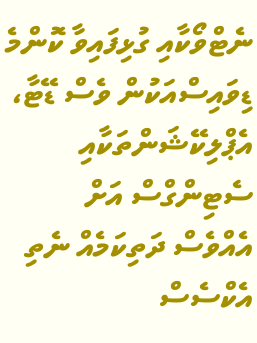ނެޓްވޯކާއި ގުޅިފައިވާ ކޮންމެ ޑިވައިސްއަކުން ވެސް ޑޭޓާ، އެޕްލިކޭޝަންތަކާއި ސެޓިންގްސް އަށް އެއްވެސް ދަތިކަމެއް ނެތި އެކްސެސް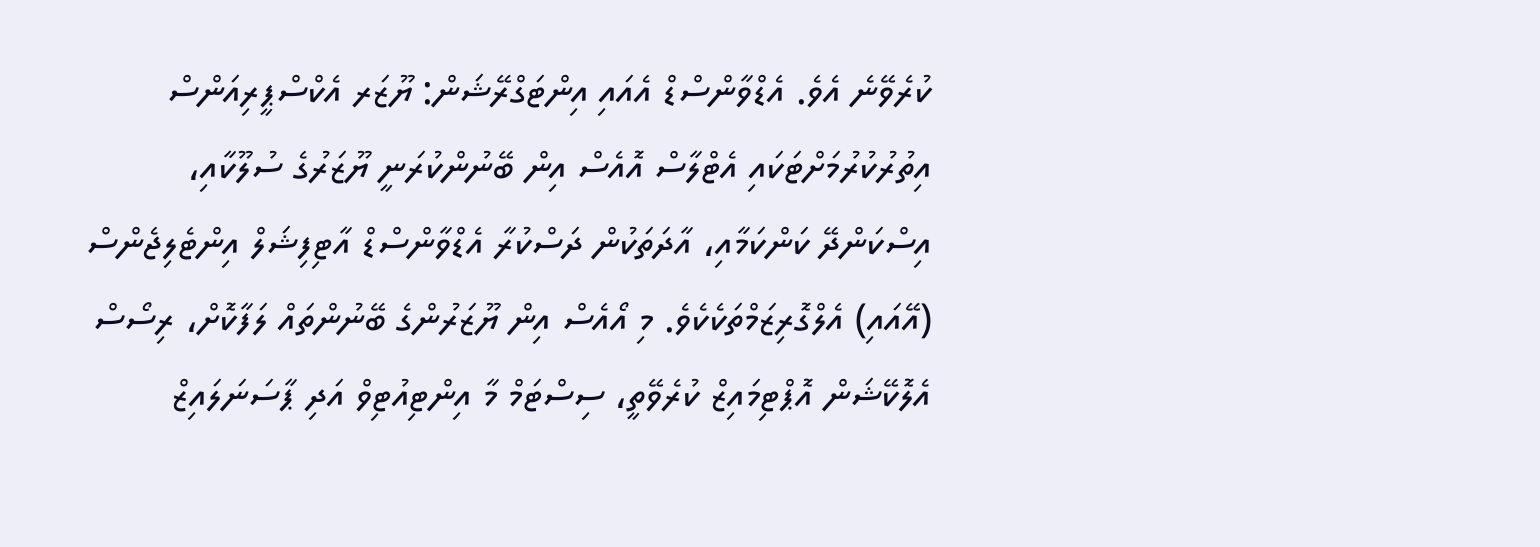ކުރެވޭނެ އެވެ. އެޑްވާންސްޑް އެއައި އިންޓަގްރޭޝަން: ޔޫޒަރ އެކްސްޕީރިއަންސް އިތުރުކުރުމަށްޓަކައި އެޓްލާސް އޮއެސް އިން ބޭނުންކުރަނީ ޔޫޒަރުގެ ސުލޫކާއި، އިސްކަންދޭ ކަންކަމާއި، އާދަތަކުން ދަސްކުރާ އެޑްވާންސްޑް އާޓިފިޝަލް އިންޓެލިޖެންސް (އޭއައި) އެލްގޮރިޒަމްތަކެކެވެ. މި އޯއެސް އިން ޔޫޒަރުންގެ ބޭނުންތައް ލަފާކޮށް، ރިސޯސް އެލޮކޭޝަން އޮޕްޓިމައިޒް ކުރެވޭތީ، ސިސްޓަމް މާ އިންޓިއުޓިވް އަދި ޕާސަނަލައިޒް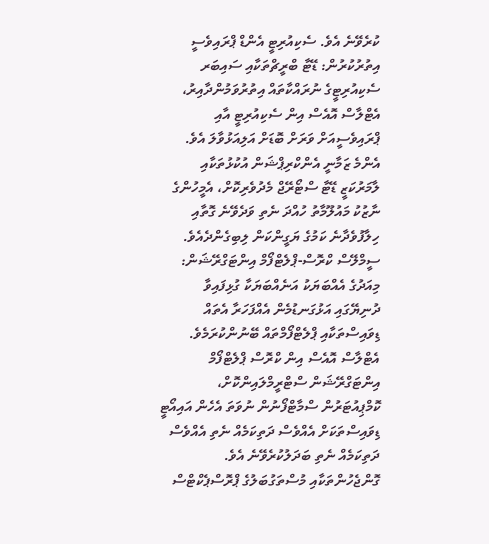ކުރެވޭނެ އެވެ. ސެކިއުރިޓީ އެންޑް ޕްރައިވެސީ އިތުރުކުރުން: ޑޭޓާ ބްރީޗްތަކާއި ސައިބަރ ސެކިއުރިޓީގެ ނުރައްކާތައް އިތުރުވަމުންދާއިރު، އެޓްލާސް އޮއެސް އިން ސެކިއުރިޓީ އާއި ޕްރައިވެސީއަށް ވަރަށް ބޮޑަށް އަލިއަޅުވާލަ އެވެ. އެންމެ ޒަމާނީ އެންކްރިޕްޝަން އުކުޅުތަކާއި ލާމަރުކަޒީ ޑޭޓާ ސްޓޯރޭޖް މެދުވެރިކޮށް، އެމީހުންގެ ނާޒުކު މައުލޫމާތު ހުއްދަ ނެތި ވަދެވޭނެ ގޮތާއި ހިލާފުވެދާނެ ކަމުގެ ޔަގީންކަން ލިބިގެންދެއެވެ. ސީމްލޭސް ކްރޮސް-ޕްލެޓްފޯމް އިންޓަގްރޭޝަން: މިއަދުގެ އެއްބަޔަކު އަނެއްބަޔަކާ ގުޅިފައިވާ ދުނިޔޭގައި އަޅުގަނޑުމެން އެއްފަހަރާ އެތައް ޑިވައިސްތަކާއި ޕްލެޓްފޯމްތައް ބޭނުންކުރަމެވެ. އެޓްލާސް އޮއެސް އިން ކްރޮސް ޕްލެޓްފޯމް އިންޓަގްރޭޝަން ސްޓްރީމްލައިންކޮށް، ކޮމްޕިއުޓަރުން ސްމާޓްފޯނުން ނުވަތަ އެހެން އައިއޯޓީ ޑިވައިސްތަކަށް އެއްވެސް ދަތިކަމެއް ނެތި އެއްވެސް ދަތިކަމެއް ނެތި ބަދަލުކުރެވޭނެ އެވެ. ގޮންޖެހުންތަކާއި މުސްތަގުބަލުގެ ޕްރޮސްޕެކްޓްސް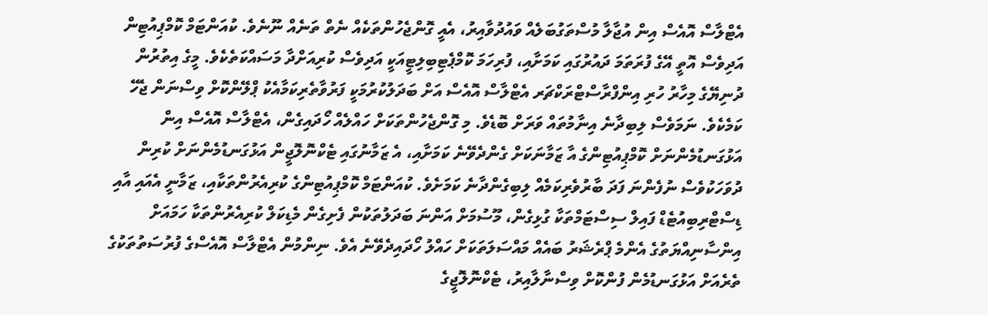އެޓްލާސް އޮއެސް އިން އުޖާލާ މުސްތަގުބަލެއް ވައުދުވާއިރު، އެއީ ގޮންޖެހުންތަކެއް ނެތް ތަނެއް ނޫނެވެ. ކުއަންޓަމް ކޮމްޕިއުޓިން އަދިވެސް އޮތީ އޭގެ ފުރަތަމަ ދައުރުގައި ކަމަށާއި، ފުރިހަމަ ކޮމްޕެޓިބިލިޓީއަކީ އަދިވެސް ކުރިއަށްދާ މަސައްކަތެކެވެ. މީގެ އިތުރުން ދުނިޔޭގެ މިހާރު ހުރި އިންފްރާސްޓްރަކްޗަރ އެޓްލާސް އޮއެސް އަށް ބަދަލުކުރުމަކީ ފަރުވާތެރިކަމާއެކު ޕްލޭންކޮށް ވިސްނަން ޖެހޭ ކަމެކެވެ. ނަމަވެސް ލިބިދާނެ އިނާމުތައް ވަރަށް ބޮޑެވެ. މި ގޮންޖެހުންތަކަށް ހައްލެއް ހޯދައިގެން، އެޓްލާސް އޮއެސް އިން އަޅުގަނޑުމެންނަށް ކޮމްޕިއުޓިންގެ އާ ޒަމާނަކަށް ގެންދެވޭނެ ކަމަށާއި، އެ ޒަމާނުގައި ޓެކްނޮލޮޖީން އަޅުގަނޑުމެންނަށް ކުރިން ދުވަހަކުވެސް ނުފެންނަ ފަދަ ބާރުވެރިކަމެއް ލިބިގެންދާނެ ކަމަށެވެ. ކުއަންޓަމް ކޮމްޕިއުޓިންގެ ކުރިއެރުންތަކާއި، ޒަމާނީ އެއައި އާއި ޑިސްޓްރިބިއުޓެޑް ފައިލް ސިސްޓަމްތަކާ ގުޅިގެން، މޫސުމަށް އަންނަ ބަދަލުތަކުން ފެށިގެން މެޑިކަލް ކުރިއެރުންތަކާ ހަމައަށް އިންސާނިއްޔަތުގެ އެންމެ ޕްރެޝަރު ބައެއް މައްސަލަތަކަށް ހައްލު ހޯދައިދެވޭނެ އެވެ. ނިންމުން އެޓްލާސް އޮއެސްގެ ފުރުސަތުތަކުގެ ތެރެއަށް އަޅުގަނޑުމެން ފުންކޮށް ވިސްނާލާއިރު، ޓެކްނޮލޮޖީގެ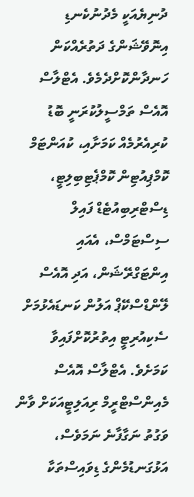ދުނިޔެއަކީ މެދުނުކެނޑި އިނޮވޭޝަންގެ ދަތުރެއްކަން ހަނދާންކޮށްދެމެވެ. އެޓްލާސް އޮއެސް ތަމްސީލުކުރަނީ ބޮޑު ކުރިއެރުމެއް ކަމަށާއި، ކުއަންޓަމް ކޮމްޕިއުޓިން ކޮމްޕެޓިބިލިޓީ، ޑިސްޓްރިބިއުޓެޑް ފައިލް ސިސްޓަމްސް، އެއައި އިންޓަގްރޭޝަން، އަދި އޮއެސް ލޭންޑްސްކޭޕް އަލުން ކަނޑައެޅުމަށް ސެކިއުރިޓީ އިތުރުކޮށްފައިވާ ކަމަށެވެ. އެޓްލާސް އޮއެސް މެއިންސްޓްރީމް ރިއަލިޓީއަކަށް ވާން ވަގުތު ނަގާފާނެ ނަމަވެސް، އަޅުގަނޑުމެންގެ ޑިވައިސްތަކާ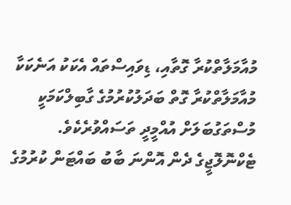މުއާމަލާތްކުރާ ގޮތާއި، ޑިވައިސްތައް އެކަކު އަނެކަކާ މުއާމަލާތްކުރާ ގޮތް ބަދަލުކުރުމުގެ ގާބިލްކަމަކީ މުސްތަގުބަލަށް އުއްމީދީ ތަސައްވުރެކެވެ. ޓެކްނޮލޮޖީގެ ދެން އޮންނަ ބާބު ބައްޓަން ކުރުމުގެ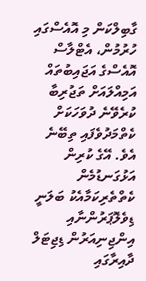ގާބިލްކަން މި އޮއެސްގައި ހުރުމުން، އެޓްލާސް އޮއެސްގެ އަޖައިބުތައް އަމިއްލައަށް ތަޖުރިބާ ކުރެވޭނެ ދުވަހަކަށް ކެތްމަދުވެފައި ތިބޭނެ އެވެ. އޭގެ ކުރިން އަޅުގަނޑުމެން ކެތްތެރިކަމާއެކު ބަލަނީ ޑިވެލޮޕަރުންނާއި އިންޖިނިއަރުން ޑިޖިޓަލް ދާއިރާގައި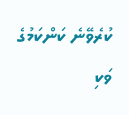ކުރެވޭނެ ކަންކަމުގެ ވަކި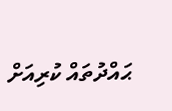ޙައްދުތައް ކުރިއަށް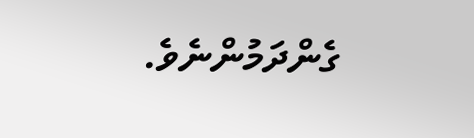ގެންދަމުންނެވެ.